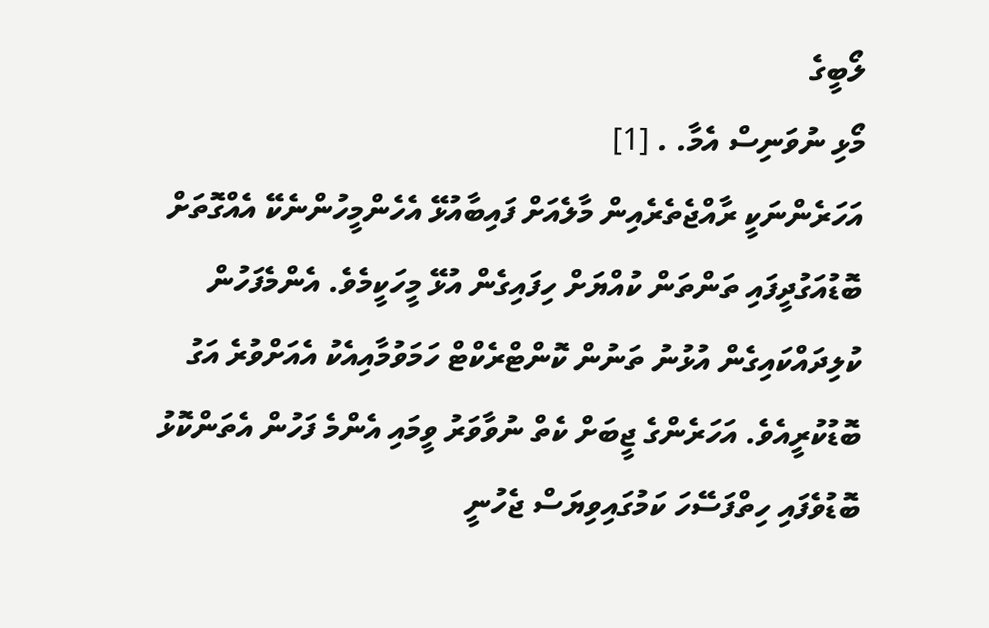ލޯބީގެ
މޯޅި ނުވަނިސް އެމާ. . [1]
އަހަރެންނަކީ ރާއްޖެތެރެއިން މާލެއަށް ފައިބާއުޅޭ އެހެންމީހުންނެކޭ އެއްގޮތަށް ބޮޑުއަގުދީފައި ތަންތަން ކުއްޔަށް ހިފައިގެން އުޅޭ މީހަކީމެވެ. އެންމެފަހުން ކުލިދައްކައިގެން އުޅުނު ތަނުން ކޮންޓްރެކްޓް ހަމަވުމާއިއެކު އެއަށްވުރެ އަގު ބޮޑުކުރީއެވެ. އަހަރެންގެ ޖީބަށް ކެތް ނުވާވަރު ވީމައި އެންމެ ފަހުން އެތަންކޮޅު ބޮޑުވެފައި ހިތްފަސޭހަ ކަމުގައިވިޔަސް ޖެހުނީ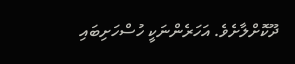ދޫކޮށްލާށެވެ. އަހަރެންނަކީ ހުސްހަށިބައި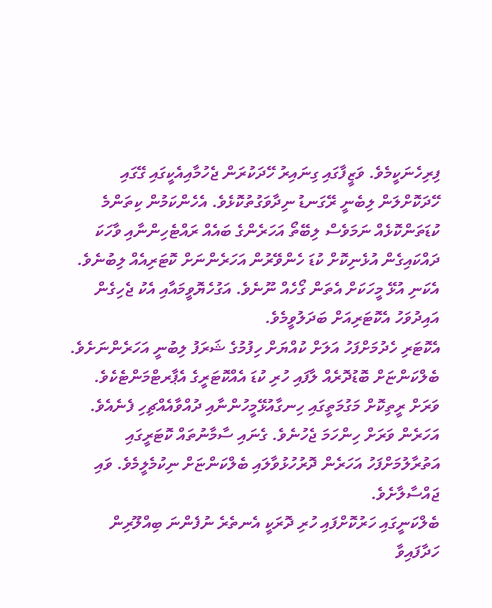ފިރިހެނަކީމެވެ. ވަޒީފާގައި ގިނައިރު ހޭދަކުރަން ޖެހުމާއިއެކީގައި ގޭގައި ހޭދަކޮށްލަން ލިބެނީ ރޭގަނޑު ނިދާވަގުތުކޮޅެވެ. އެހެންކަމުން ކިތަންމެ ކުޑަތަންކޮޅެއް ނަމަވެސް ލިބޭތޯ އަހަރެންގެ ބައެއް ރައްޓެހިންނާއި ވާހަކަ ދައްކައިގެން އުޅެނިކޮށް ކުޑަ ހެންވޭރުން އަހަރެންނަށް ކޮޓަރިއެއް ލިބުނެވެ. އެކަނި އުޅޭ މީހަކަށް އެތަން ގޯހެއް ނޫނެވެ. އަގުހެޔޮވީމައާއި އެކު ޖެހިގެން އައިދުވަހު އެކޮޓަރިއަށް ބަދަލުވީމެވެ.
އެކޮޓަރި ހެދުމަށްފަހު އަލަށް ކުއްޔަށް ހިފުމުގެ ޝަރަފު ލިބުނީ އަހަރެންނަށެވެ. ބެލްކަންޏަށް ބޮޑުދޮރެއް ލާފައި ހުރި ކުޑަ އެއްކޮޓަރީގެ އެޕާރޓްމަންޓެކެވެ. ވަރަށް ރީތިކޮށް މަގުމަތީގައި ހިނގާއުޅޭމީހުންނާއި ދުއްވާއެއްޗިހި ފެނެއެވެ. އަހަރެން ވަރަށް ހިންހަމަ ޖެހުނެވެ. ގެނައި ސާމާނުތައް ކޮޓަރީގައި އަތުރާލުމަށްފަހު އަހަރެން ދޮރުހުޅުވާލައި ބެލްކަންޏަށް ނިކުމެލީމެވެ. ވައި ޖައްސާލާށެވެ.
ބެލްކަނީގައި ހަރުކޮށްފައި ހުރި ދޮރަކީ އެނތެރެ ނުފެންނަ ބިއްލޫރިން ހަދާފައިވާ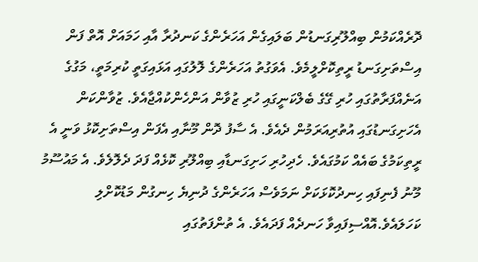ދޮރެއްކަމުން ބިއްލޫރިގަނޑުން ބަލައިގެން އަހަރެންގެ ކަނދުރާ އާއި ހަމައަށް އޮތް ފަން އިސްތަށިގަނޑު ރީތިކޮށްލީމެވެ. އެވަގުތު އަހަރެންގެ ލޮލުގައި އަޅައިގަތީ ކުރިމަތީ، މަގުގެ އަނެއްފަރާތުގައި ހުރި ގޭގެ ބެލްކަނީގައި ހުރި ޒުވާން އަންހެންކުއްޖާއެވެ. ޒުވާންކަން އެހަށިގަނޑުގައި އުތުރިއަރަމުން ދެއެވެ. އެ ސާފު ދޮން މޫނާއި އެފަން އިސްތަށިކޮޅު ވަނީ އެ ރީތިކަމުގެ ބައެއް ކަމުގައެވެ. ހެދިހުރި ހަށިގަނޑާއި ބިއްލޫރި ކޮޅެއް ފަދަ ދެލޮލެވެ. އެ މައުސޫމު މޫނު ފެނިފައި ހިނދުކޮޅަކަށް ނަމަވެސް އަހަރެންގެ ދުނިޔެ ހިނގުން މަޑުކޮށްލި ކަހަލައެވެ.އޮއްސިފައިވާ ހަނދެއް ފަދައެވެ. އެ ތުންފަތުގައި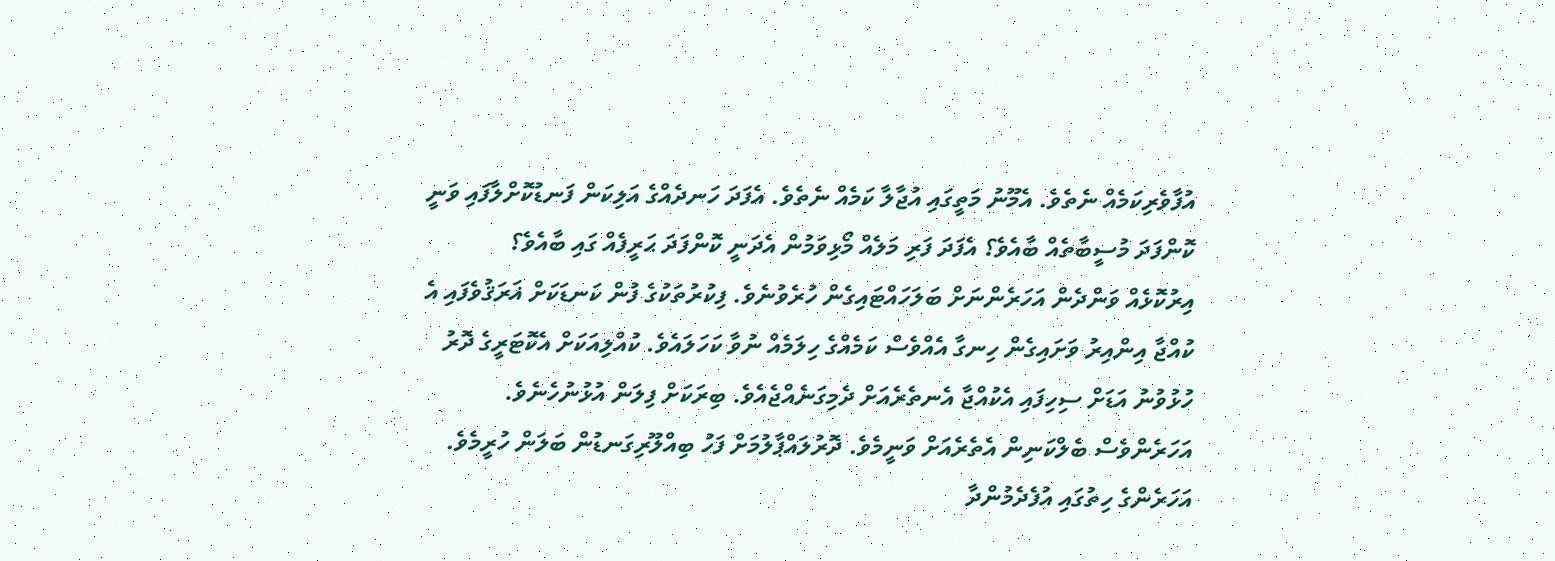އުފާވެރިކަމެއް ނެތެވެ. އެމޫނު މަތީގައި އުޖާލާ ކަމެއް ނެތެވެ. އެފަދަ ހަނދެއްގެ އަލިކަން ފަނޑުކޮށްލާފައި ވަނީ ކޮންފަދަ މުސީބާތެއް ބާއެވެ؟ އެފަދަ ފަރި މަލެއް މޯޅިވަމުން އެދަނީ ކޮންފަދަ ޙަރީފެއް ގައި ބާއެވެ؟
އިރުކޮޅެއް ވަންދެން އަހަރެންނަށް ބަލަހައްޓައިގެން ހުރެވުނެވެ. ފިކުރުތަކުގެ ފުން ކަނޑަކަށް ޣަރަޤުވެފައި އެ ކުއްޖާ އިންއިރު ވަށައިގެން ހިނގާ އެއްވެސް ކަމެއްގެ ހިލަމެއް ނުވާ ކަހަލައެވެ. ކުއްލިއަކަށް އެކޮޓަރީގެ ދޮރު ހުޅުވުނު އަޑަށް ސިހިފައި އެކުއްޖާ އެނތެރެއަށް ދެމިގަނެއްޖެއެވެ. ބިރަކަށް ފިލަން އުޅުނުހެނެވެ. އަހަރެންވެސް ބެލްކަނިން އެތެރެއަށް ވަނީމެވެ. ދޮރުލައްޕާލުމަށް ފަހު ބިއްލޫރިގަނޑުން ބަލަން ހުރީމެވެ. އަހަރެންގެ ހިތުގައި އުފެދެމުންދާ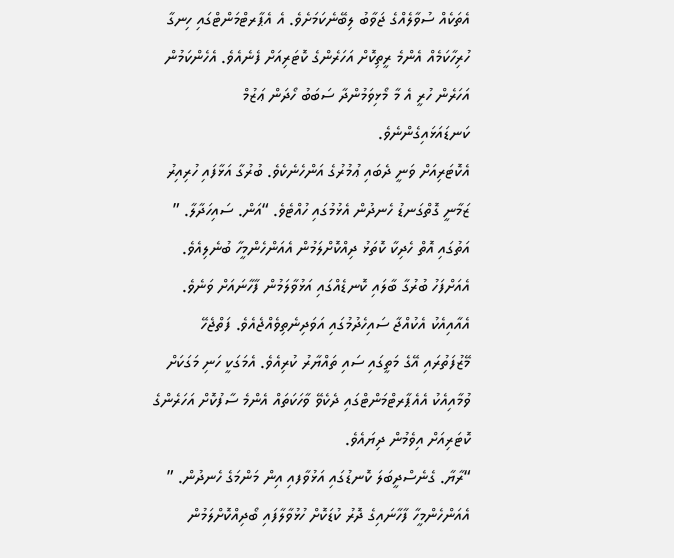އެތަކެއް ސުވާލެއްގެ ޖަވާބު ލިބޭނެކަމަށެވެ. އެ އެޕާރޓްމަންޓްގައި ހިނގާ ހުރިހާކަމެއް އެންމެ ރީތިކޮށް އަހަރެންގެ ކޮޓަރިއަށް ފެނެއެވެ. އެހެންކަމުން އަހަރެން ހުރީ އެ މާ މޯޅިވަމުންދާ ސަބަބު ހޯދަން ޢަޒުމް ކަނޑައަޅައިގެންނެވެ.
އެކޮޓަރިއަށް ވަނީ ދެބައި ޢުމުރުގެ އަންހެނެކެވެ. ބުރުގާ އަޅާފައި ހުރިއިރު ޒަމާނީ ގޮތްގަނޑު ހެނދުން އެޅުމުގައި ހުއްޓެވެ. “އަން. ސައިހަދާލާ. ” އަތުގައި އޮތް ހެދިކާ ކޮތަޅު ދިއްކޮށްލަމުން އެއަންހެންމީހާ ބުނެލިއެވެ. އެއަށްފަހު ބުރުގާ ބާލައި ކޮނޑެއްގައި އަޅުވާލަމުން ފާހާނައަށް ވަނެވެ. އެއާއިއެކު އެކުއްޖާ ސައިހެދުމުގައި އަވަދިނެތިވެއްޖެއެވެ. ފަތްޖެހޭ މޭޒުފަތުރައި އޭގެ މަތީގައި ސައި ތައްޔާރު ކުރިއެވެ. އެމަގަކީ ހަނި މަގަކަށް ވުމާއިއެކު އެއެޕާރޓްމަންޓްގައި ދެކެވޭ ވާހަކަތައް އެންމެ ސާފުކޮށް އަހަރެންގެ ކޮޓަރިއަށް އިވެމުން ދިޔައެވެ.
“ރާޔާ. ގެނެސްދީބަލަ ކޮނޑުގައި އަޅުވާފއި އިން މަންމަގެ ހެނދުން. ” އެއަންހެންމީހާ ފާހާނައިގެ ދޮރު ކުޑަކޮށް ހުޅުވާލާފައި ބޯދިއްކޮށްލަމުން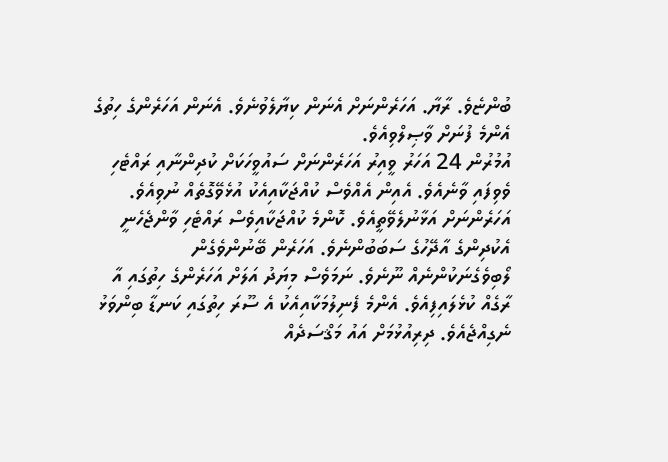ބުންޏެވެ. ރާޔާ. އަހަރެންނަށް އެނަން ކިޔާލެވުނެވެ. އެނަން އަހަރެންގެ ހިތުގެ އެންމެ ފުނަށް ވާޞިލްވިއެވެ.
އުމުރުން 24 އަހަރު ވީއިރު އަހަރެންނަށް ސައުވީހަކަށް ކުދިންނާއި ރައްޓެހި ވެވިފައި ވާނެއެވެ. އެއިން އެއްވެސް ކުއްޖަކާއިއެކު އުޅެވޭގޮތެއް ނުވިއެވެ. އަހަރެންނަށް އަޅާނުލެވޭތީއެވެ. ކޮންމެ ކުއްޖަކާއިވެސް ރައްޓެހި ވާންޖެހެނީ އެކުދިންގެ އާދޭހުގެ ސަބަބުންނެވެ. އަހަރެން ބޭނުންވެގެން ލޯބިވެގެނަކުންނެއް ނޫނެވެ. ނަމަވެސް މިޔަދު އަލަށް އަހަރެންގެ ހިތުގައި އާ ރާގެއް ކުޅެލައިފިއެވެ. އެންމެ ފެނިލުމަކާއިއެކު އެ ސޫރަ ހިތުގައި ކަނޑާ ބިންވަޅު ނެގިއްޖެއެވެ. ދިރިއުޅުމަށް އައު މަޤްސަދެއް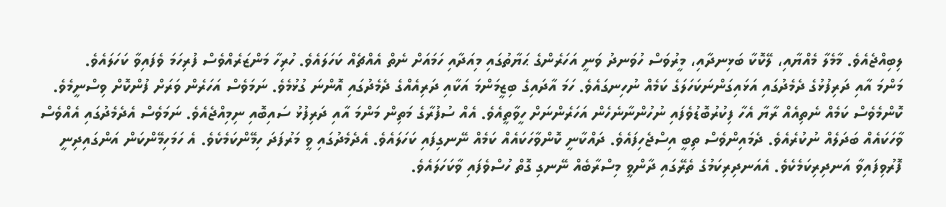ލިބިއްޖެއެވެ. މާމެލާ މެއްޔާއި، ލޭކޮކާ ބަޅިނދާއި، މީރުވަސް ހުވަނދު ވަނީ އަހަރެންގެ ޙަޔާތުގައި މިއަދާއި ހަމައަށް ނެތް އެއްޗެއް ކަހަލައެވެ. ހުރިހާ މަންޒަރެއްވެސް ފުރިހަމަ ވެފައިވާ ކަހަލައެވެ.
މަންމަ އާއި ދަރިފުޅުގެ ދެމެދުގައި އަޅައިގަންނަކަހަލަގެ ކަމެއް ނުހިނގައެވެ. ހަމަ އާދައިގެ ބިޒީމަންމަ އަކާއި ދަރިއެއްގެ ދެމެދުގައި އޮންނަ ގުޅުމެވެ. ނަމަވެސް އަހަރެން ވަރަށް ފުންކޮށް ވިސްނީމެވެ. ކޮންމެވެސް ކަމެއް ނެތިއެއް ރާޔާ އެހާ ފިކުރުބޮޑުވެފައި ނުހުންނާނެހެން އަހަރެންނަށް ހީވާތީއެވެ. އެއް ސުފުރާގެ މަތިން މަންމަ އާއި ދަރިފުޅު ސައިބޮއި ނިމިއްޖެއެވެ. ނަމަވެސް އެދެމެދުގައި އެއްވެސް ވާހަކައެއް ބަދަލެއް ނުކުރެއެވެ. ދެމައިންވެސް ތިބީ އިސްޖެހިފައެވެ. ދައްކާނީ ކޮންވާހަކައެއް ކަމެއް ނޭނގިފައި ކަހަލައެވެ. އެދެމެދުގައި ވީ މަރުފަދަ ހިމޭންކަމެކެވެ. އެ ހަމަހިމޭންކަން އަންގައިދިނީ ފޮރުވިފައިވާ އަނދިރިކަމެކެވެ. އެއަނދިރިކަމުގެ ތެރޭގައި ދާންވީ މިސްރާބެއް ނޭނގި ގޮތް ހުސްވެފައި ވާކަހަލައެވެ.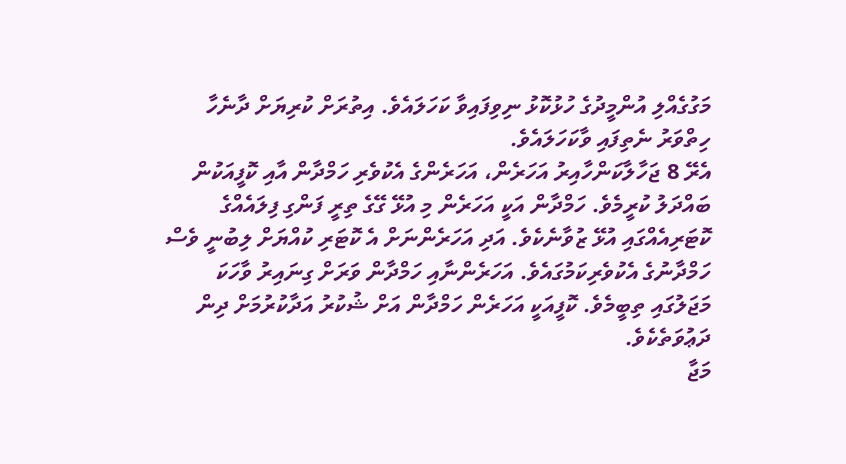މަގުގެއްލި އުންމީދުގެ ހުޅުކޮޅު ނިވިފައިވާ ކަހަލައެވެ. އިތުރަށް ކުރިޔަށް ދާނެހާ ހިތްވަރު ނެތިފައި ވާކަހަލައެވެ.
އެރޭ 8 ޖަހާލާކަންހާއިރު އަހަރެން، އަހަރެންގެ އެކުވެރި ހަމްދާން އާއި ކޮފީއަކުން ބައްދަލު ކުރީމެވެ. ހަމްދާން އަކީ އަހަރެން މި އުޅޭ ގޭގެ ތިރީ ފަންގި ފިލައެއްގެ ކޮޓަރިއެއްގައި އުޅޭ ޒުވާނެކެވެ. އަދި އަހަރެންނަށް އެ ކޮޓަރި ކުއްޔަށް ލިބުނީ ވެސް ހަމްދާނުގެ އެކުވެރިކަމުގައެވެ. އަހަރެންނާއި ހަމްދާން ވަރަށް ގިނައިރު ވާހަކަ މަޖަލުގައި ތިބީމެވެ. ކޮފީއަކީ އަހަރެން ހަމްދާން އަށް ޝުކުރު އަދާކުރުމަށް ދިން ދަޢުވަތެކެވެ.
މަޖާ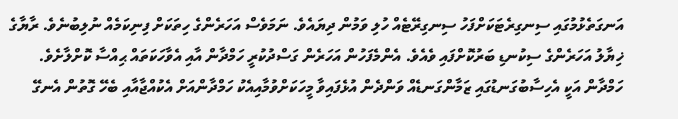އަނގަތެޅުމުގައި ސިނގިރެޓަކަށްފަހު ސިނގިރޭޓެއް ހުލި ވަމުން ދިޔައެވެ. ނަމަވެސް އަހަރެންގެ ހިތަކަށް ފިނިކަމެއް ނުލިބުނެވެ. ރާޔާގެ ޚިޔާލު އަހަރެންގެ ސިކުނޑި ބަރުކޮށްފައި ވެއެވެ. އެންމެފަހުން އަހަރެން ގަސްދުކުރީ ހަމްދާން އާއި އެވާހަކަތައް ޙިއްސާ ކޮށްލާށެވެ. ހަމްދާން އަކީ އެހިސާބުގަނޑުގައި ޒަމާންގަނޑެއް ވަންދެން އުޅެފައިވާ މީހަކަށްވުމާއިއެކު ހަމްދާންއަށް އެކުއްޖާއާއި ބެހޭ ގޮތުން އެނގޭ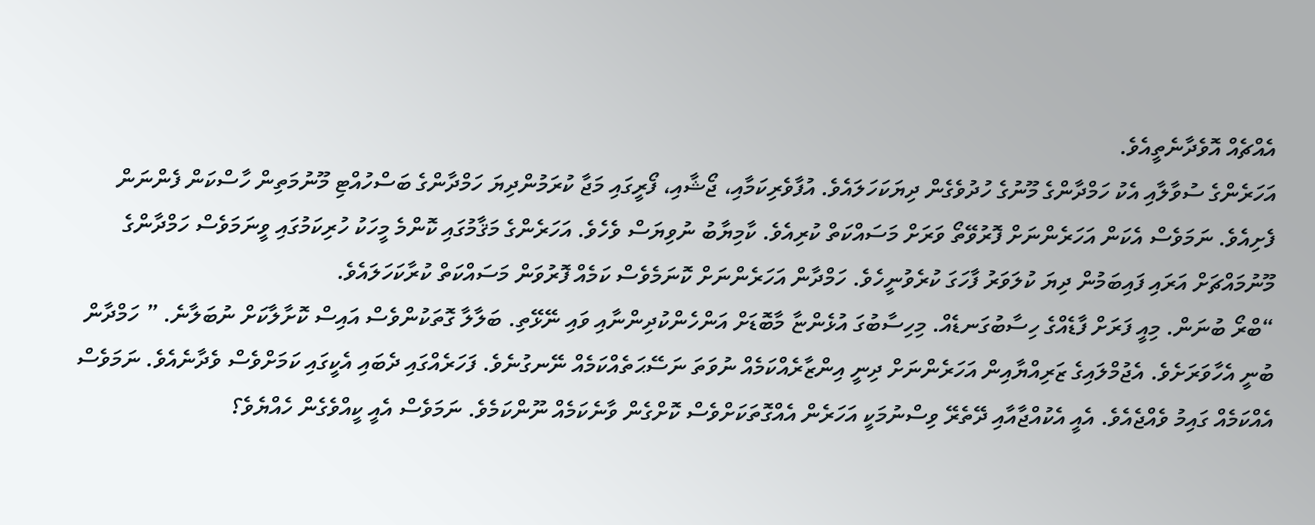އެއްޗެއް އޮވެދާނެތީއެވެ.
އަހަރެންގެ ސުވާލާއި އެކު ހަމްދާންގެ މޫނުގެ ހުދުވެގެން ދިޔަކަހަލައެވެ. އުފާވެރިކަމާއި، ޖޯޝާއި، ފޯރީގައި މަޖާ ކުރަމުންދިޔަ ހަމްދާންގެ ބަސްހުއްޓި މޫނުމަތިން ހާސްކަން ފެންނަން ފެށިއެވެ. ނަމަވެސް އެކަން އަހަރެންނަށް ފޮރުވޭތޯ ވަރަށް މަސައްކަތް ކުރިއެވެ. ކާމިޔާބު ނުވިޔަސް ވެހެވެ. އަހަރެންގެ މަޤާމުގައި ކޮންމެ މީހަކު ހުރިކަމުގައި ވީނަމަވެސް ހަމްދާންގެ މޫނުމައްޗަށް އަރައި ފައިބަމުން ދިޔަ ކުލަވަރު ފާހަގަ ކުރެވުނީހެވެ. ހަމްދާން އަހަރެންނަށް ކޮނަމެވެސް ކަމެއް ފޮރުވަން މަސައްކަތް ކުރާކަހަލައެވެ.
“ބްރޯ ބުނަން. މިއީ ފަރަށް ފާޑެއްގެ ހިސާބުގަނޑެއް. މިހިސާބުގަ އުޅެންޏާ މާބޮޑަށް އަންހެންކުދިންނާއި ވައި ނޭޅޭތި. ބަލާލާ ގޮތަކުންވެސް އައިސް ކޮށާލާކަށް ނުބަލާނެ. ” ހަމްދާން ބުނީ އެހާވަރަށެވެ. އެޖުމްލައިގެ ޒަރިއްޔާއިން އަހަރެންނަށް ދިނީ އިންޒާރެއްކަމެއް ނުވަތަ ނަސޭޙަތެއްކަމެއް ނޭނގުނެވެ. ފަހަރެއްގައި ދެބައި އެކީގައި ކަމަށްވެސް ވެދާނެއެވެ. ނަމަވެސް އެއްކަމެއް ގައިމު ވެއްޖެއެވެ. އެއީ އެކުއްޖާއާއި ދޭތެރޭ ވިސްނުމަކީ އަހަރެން އެއްގޮތަކަށްވެސް ކޮށްގެން ވާނެކަމެއް ނޫންކަމެވެ. ނަމަވެސް އެއީ ކީއްވެގެން ހެއްޔެވެ؟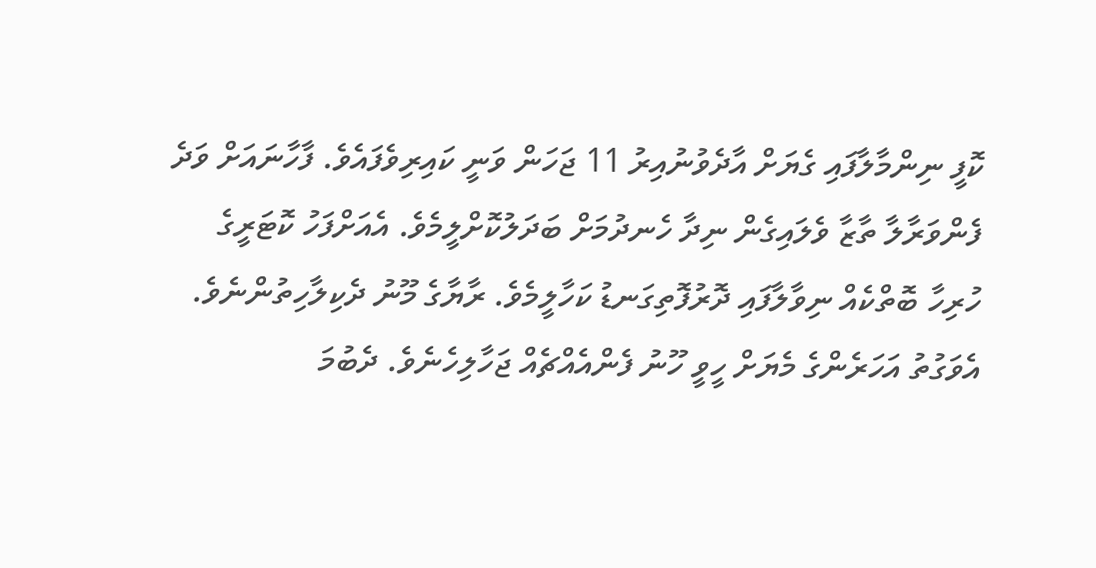ކޮފީ ނިންމާލާފައި ގެޔަށް އާދެވުނުއިރު 11 ޖަހަން ވަނީ ކައިރިވެފައެވެ. ފާހާނައަށް ވަދެ ފެންވަރާލާ ތާޒާ ވެލައިގެން ނިދާ ހެނދުމަށް ބަދަލުކޮށްލީމެވެ. އެއަށްފަހު ކޮޓަރީގެ ހުރިހާ ބޮތްކެއް ނިވާލާފައި ދޮރުފޮތިގަނޑު ކަހާލީމެވެ. ރާޔާގެ މޫނު ދެކިލާހިތުންނެވެ. އެވަގުތު އަހަރެންގެ މެޔަށް ހީވީ ހޫނު ފެންއެއްޗެއް ޖަހާލިހެނެވެ. ދެބުމަ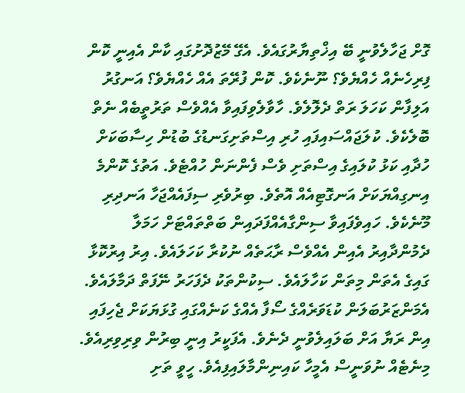ގޮށް ޖަހާލެވުނީ ބޭ އިޚްތިޔާރުގައެވެ. އެގޭ މޭޒުދޮށުގައި ކާން އެއިނީ ކޮން ފިރިހެނެއް ހެއްޔެވެ؟ ނޫނެކެވެ. ކޮން ފުރޭތަ އެއް ހެއްޔެވެ؟ އަނގުރު އަލިފާން ކަހަލަ ރަތް ދެލޮލެވެ. ހާވާލެވިފައިވާ އެއްވެސް ތަރުތީބެއް ނެތް ބޮލެކެވެ. ކުލަޖައްސައިފައި ހުރި އިސްތަށިގަނޑުގެ ބުޑުން ހިސާބަކަށް ހުދާއި ކަޅު ކުލައިގެ އިސްތަށި ވެސް ފެންނަން ހުއްޓެވެ. އަތުގެ ކޮންމެ އިނގިއްޔަކަށް އަނގޮޓިއެއް އޮތެވެ. ބިރުވެރި ސިފައެއްޖަހާ އަނދިރި މޫނެކެވެ. ހައިވެފައިވާ ސިންގާއެއްފަދައިން ބަތްތައްޓަށް ހަމަލާ ދެމުންދާއިރު އެއިން އެއްވެސް ރާޙަތެއް ނުކުރާ ކަހަލައެވެ. އިރު އިރުކޮޅާ ގައިގެ އެތަން މިތަން ކަހާލައެވެ. ސިކުންތަކު ދެފަހަރު ނޭފަތް ދަމާލައެވެ. އެމަންޒަރުބަލަން ކުޑަވަރެއްގެ ސޯފާ އެއްގެ ކަނެއްގައި ގުޅަޔަކަށް ޖެހިފައި އިން ރަޔާ އަށް ބަލައިލެވުނީ ދެނެވެ. އެފަކީރު އިނީ ބިރުން ވިރިވިރިއެވެ.
މިނެޓެއް ނުވަނީސް އެމީހާ ކައިނިންމާލައިފިއެވެ. ހީވީ ތަށި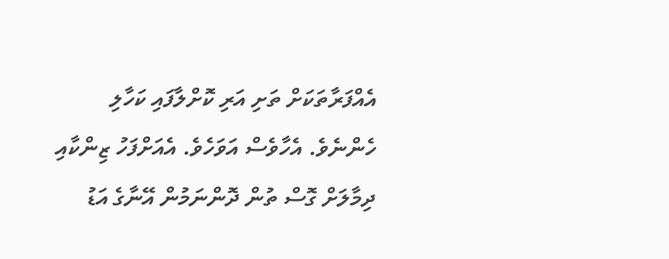އެއްފަރާތަކަށް ތަށި އަރި ކޮށްލާފައި ކަހާލި ހެންނެވެ. އެހާވެސް އަވަހެވެ. އެއަށްފަހު ޒިންކާއި ދިމާލަށް ގޮސް ތުން ދޮންނަމުން އޭނާގެ އަޑު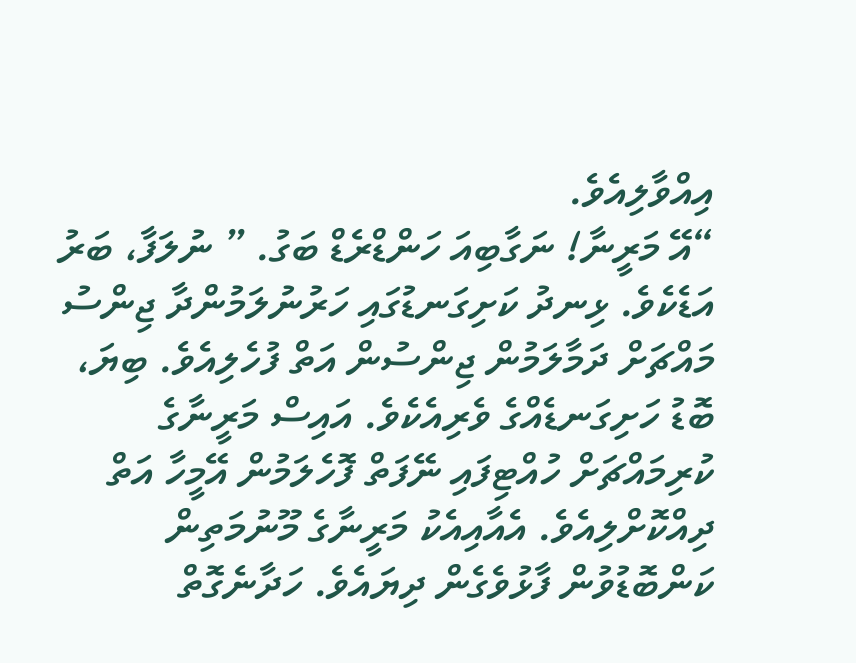އިއްވާލިއެވެ.
“އޭ މަރީނާ! ނަގާބިއަ ހަންޑްރެޑް ބަގު. ” ނުލަފާ، ބަރު އަޑެކެވެ. ޅިނދު ކަށިގަނޑުގައި ހަރުނުލަމުންދާ ޖިންސު މައްޗަށް ދަމާލަމުން ޖިންސުން އަތް ފުހެލިއެވެ. ބިޔަ، ބޮޑު ހަށިގަނޑެއްގެ ވެރިއެކެވެ. އައިސް މަރީނާގެ ކުރިމައްޗަށް ހުއްޓިފައި ނޭފަތް ފޮހެލަމުން އޭމީހާ އަތް ދިއްކޮށްލިއެވެ. އެއާއިއެކު މަރީނާގެ މޫނުމަތިން ކަންބޮޑުވުން ފާޅުވެގެން ދިޔައެވެ. ހަދާނެގޮތް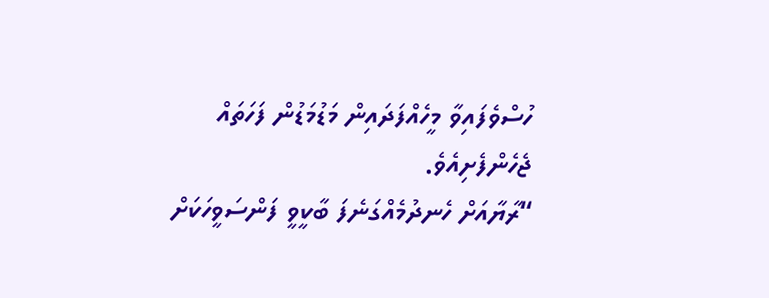ހުސްވެފައިވާ މީހެއްފަދައިން މަޑުމަޑުން ފަހަތައް ޖެހެންފެށިއެވެ.
“ރާޔާއަށް ހެނދުމެއްގަނެފަ ބާކީވީ ފަންސަވީހަކަށް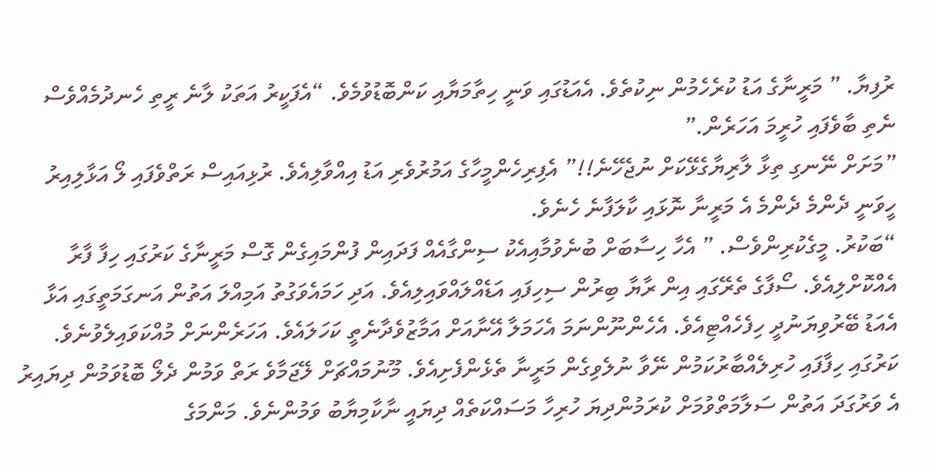ރުފިޔާ. ” މަރީނާގެ އަޑު ކުރެހެމުން ނިކުތެވެ. އެއަޑުގައި ވަނީ ހިތާމަޔާއި ކަންބޮޑުވުމެވެ. “އެފަކީރު އަތަކު ލާނެ ރީތި ހެނދުމެއްވެސް ނެތި ބާވެފައި ހުރީމަ އަހަރެން.”
”މަށަށް ނޭނގި ތިޅާ ލާރިޔާގެޅޭކަށް ނުޖެހޭނެ!!” އެފިރިހެންމީހާގެ އަމުރުވެރި އަޑު އިއްވާލިއެވެ. ރުޅިއައިސް ރަތްވެފައި ލޯ އަޅާލިއިރު ހީވަނީ ދެންމެ ދެންމެ އެ މަރީނާ ނޮޅައި ކާލަފާނެ ހެނެވެ.
“ބަކުރު. މީގެކުރިންވެސް. ” އެހާ ހިސާބަށް ބުނެވުމާއިއެކު ސިންގާއެއް ފަދައިން ފުންމައިގެން ގޮސް މަރީނާގެ ކަރުގައި ހިފާ ފާރާ އެއްކޮށްލިއެވެ. ސޯފާގެ ތެރޭގައި އިން ރާޔާ ބިރުން ސިހިފައި އަޑެއްލައްވައިލިއެވެ. އަދި ހަމައެވަގުތު އަމިއްލަ އަތުން އަނގަމަތީގައި އަޅާ އެއަޑު ބޭރުވިޔަނުދީ ހިފެހެއްޓިއެވެ. އެހެންނޫންނަމަ އެހަމަލާ އޭނާއަށް އަމާޒުވެދާނެތީ ކަހަލައެވެ. އަހަރެންނަށް މުއްކަވައިލެވުނެވެ.
ކަރުގައި ހިފާފައި ހުރިލެއްބާރުކަމުން ނޭވާ ނުލެވިގެން މަރީނާ ތެޅެންފެށިއެވެ. މޫނުމައްޗަށް ލޭޖަމާވެ ރަތް ވަމުން ދެލޯ ބޮޑުވަމުން ދިޔައިރު އެ ވަރުގަދަ އަތުން ސަލާމަތްވުމަށް ކުރަމުންދިޔަ ހުރިހާ މަސައްކަތެއް ދިޔައީ ނާކާމިޔާބު ވަމުންނެވެ. މަންމަގެ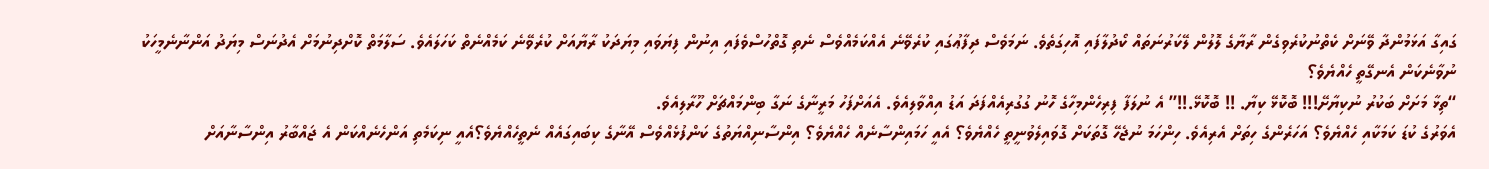ގައިގާ އަޅަމުންދާ ވޭނަށް ކެތްނުކުރެވިގެން ރާޔާގެ ލޮލުން ލޭކަރުނަތައް ކޯދުލާފައި އޮހިގަތެވެ. ނަމަވެސް ދިފާޢުގައި ކުރެވޭނެ އެއްކަމެއްވެސް ނެތި ގޮތްހުސްވެފައި އިނުން ފިޔަވައި މިޔަދަކު ރާޔާއަށް ކުރެވޭނެ ކަމެއްނެތް ކަހަލައެވެ. ސަލާމަތް ކޮށްދިނުމަށް އެދުނަސް މިޔަދު އަންނާނެމީހަކު ނުވާނެކަން އެނގޭތީ ހެއްޔެވެ؟
“ތިޅާ މަށަށް ބަކުރު ނުކިޔާށޭ!!! ބޮކޮޅޭ ކިޔާ. !! ބޮކޮޅޭ.!!” އެ ނުލަފާ ފިރިހެންމިހާގެ ހޮނު ގުގުރިއެއްފަދަ އަޑު އިއްވާލިއެވެ. އެއަށްފަހު މަރީނާގެ ނަގާ ބިންމައްޗަށް ހޫރާލިއެވެ.
އެވަރުގެ ކުޑަ ކަމަކާއި ހެއްޔެވެ؟ އަހަރެންގެ ހިތަށް އެރިއެވެ. ހިންހަމަ ނުޖެހޭ ގޮތަކަށް ގޮވައިލެވުނީތީ ހެއްޔެވެ؟ އެއީ ހަމައިންސާނެއް ހެއްޔެވެ؟ އިންސާނިއްޔަތުގެ ކަންފުޅެއްވެސް އޭނާގެ ކިބައިގައެއް ނެތީހެއްޔެވެ؟އެއީ ނިކަމެތި އަންހެނެއްކަން އެ ޖައްބާރު އިންސާނާއަށް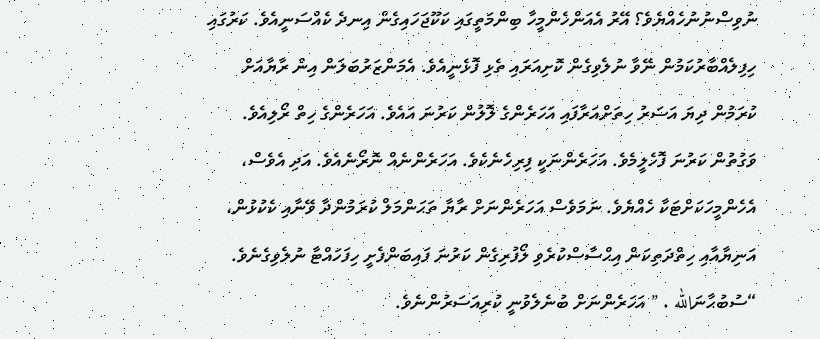ނުވިސްނުނުހެއްޔެވެ؟ އޭރު އެއަންހެންމީހާ ބިންމަތީގައި ކަކޫޖަހައިގެން އިނދެ ކެއްސަނީއެވެ. ކަރުގައި ހިފިލެއްބާރުކަމުން ނޭވާ ނުލެވިގެން ކޮށިއަރައި ތެޅި ފޮޅެނީއެވެ. އެމަންޒަރުބަލަން އިން ރާޔާއަށް ކުރަމުން ދިޔަ އަސަރު ހިތަށްއަރާފައި އަހަރެންގެ ލޮލުން ކަރުނަ އައެވެ. އަހަރެންގެ ހިތް ރޯލިއެވެ. ވަގުތުން ކަރުނަ ފޮހެލީމެވެ. އަހަރެންނަކީ ފިރިހެނެކެވެ. އަހަރެންނެއް ނޮރޯނެއެވެ. އަދި އެވެސް، އެހެންމީހަކަށްޓަކާ ހެއްޔެވެ. ނަމަވެސް އަހަރެންނަށް ރާޔާ ތަޙަންމަލް ކުރަމުންދާ ވޭނާއި ކެކުޅުން، އަނިޔާއާއި ހިތްދަތިކަން އިޙްސާސްކުރެވި ލޯފުރިގެން ކަރުނަ ފައިބަންފެށީ ހިފަހައްޓާ ނުލެވިގެނެވެ. “ސުބުޙާނަالله . ” އަހަރެންނަށް ބުނެލެވުނީ ކުރިއަސަރުންނެވެ.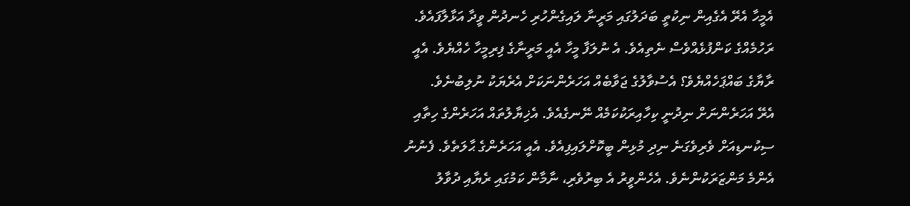އެމީހާ އެރޭ އެގެއިން ނިކުތީ ބަދަލުގައި މަރީނާ ލައިގެންހުރި ހެނދުން ވީދާ އަޅާލާފައެވެ. ރަހުމެއްގެ ކަންފުޅެއްވެސް ނެތިއެވެ. އެ ނުލަފާ މީހާ އެއީ މަރީނާގެ ފިރިމީހާ ހެއްޔެވެ. އެއީ ރާޔާގެ ބައްޕަހެއްޔެވެ؟ އެސުވާލުގެ ޖަވާބެއް އަހަރެންނަކަށް އެރެޔަކު ނުލިބުނެވެ.
އެރޭ އަހަރެންނަށް ނިދުނީ ކިހާއިރަކުކަމެއް ނޭނގެއެވެ. އެޚިޔާލުތައް އަހަރެންގެ ހިތާއި ސިކުނޑިއަށް ވެރިވެގަނެ ނިދި މުޅިން ބީކޮށްލައިފިއެވެ. އެއީ އަހަރެންގެ ޙާލަތެވެ. ފެނުނު އެންމެ މަންޒަރަކުންނެވެ. އެހެންވީރު އެ ބިރުވެރި، ނާމާން ކަމުގައި ރެޔާއި ދުވާލު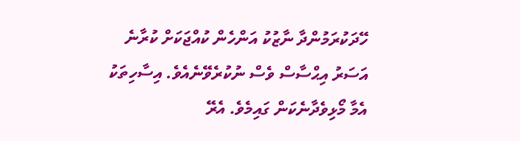ހޭދަކުރަމުންދާ ނާޒުކު އަންހެން ކުއްޖަކަށް ކުރާނެ އަސަރު އިޙްސާސް ވެސް ނުކުރެވޭނެއެވެ. އިސާހިތަކު އެމާ މޯޅިވެދާނެކަން ގައިމެވެ. އެރޭ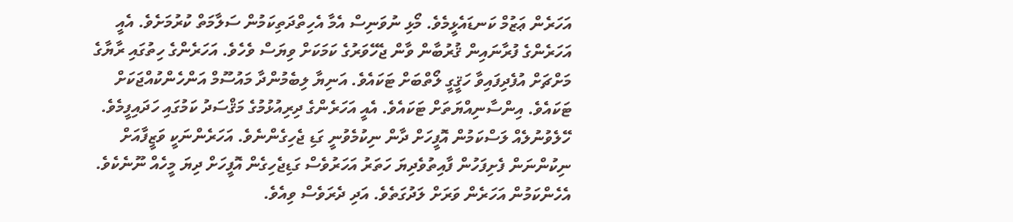އަހަރެން ޢަޒުމް ކަނޑައެޅީމެވެ. މޯޅި ނުވަނިސް އެމާ އެހިތްދަތިކަމުން ސަލާމަތް ކުރުމަށެވެ. އެއީ އަހަރެންގެ ފުރާނައިން ޤުރުބާން ވާން ޖެހޭވަރުގެ ކަމަކަށް ވިޔަސް ވެހެވެ. އަހަރެންގެ ހިތުގައި ރާޔާގެ މަށްޗަށް އުފެދިފައިވާ ހަޤީގީ ލޯތްބަށް ޓަކައެވެ. އަނިޔާ ލިބެމުންދާ މައުސޫމް އަންހެންކުއްޖަކަށް ޓަކައެވެ. އިންސާނިއްޔަތަށް ޓަކައެވެ. އެއީ އަހަރެންގެ ދިރިއުޅުމުގެ މަޤްސަދު ކަމުގައި ހަދައިފީމެވެ.
ހޭލެވުނުލެއް ލަސްކަމުން އޮފީހަށް ދާން ނިކުމެވުނީ ގަޑި ޖެހިގެންނެވެ. އަހަރެންނަކީ ވަޒީފާއަށް ނިކުންނަން ފެށިފަހުން ފާއިތުވެދިޔަ ހަތަރު އަހަރުވެސް ގަޑިޖެހިގެން އޮފީހަށް ދިޔަ މީހެއް ނޫނެކެވެ. އެހެންކަމުން އަހަރެން ވަރަށް ލަދުގަތެވެ. އަދި ދެރަވެސް ވިއެވެ.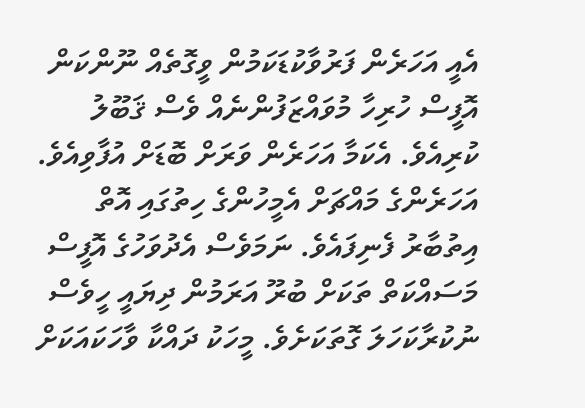އެއީ އަހަރެން ފަރުވާކުޑަކަމުން ވީގޮތެއް ނޫންކަން އޮފީސް ހުރިހާ މުވައްޒަފުންނެއް ވެސް ޤަބޫލު ކުރިއެވެ. އެކަމާ އަހަރެން ވަރަށް ބޮޑަށް އުފާވިއެވެ. އަހަރެންގެ މައްޗަށް އެމީހުންގެ ހިތުގައި އޮތް އިތުބާރު ފެނިފައެވެ. ނަމަވެސް އެދުވަހުގެ އޮފީސް މަސައްކަތް ތަކަށް ބުރޫ އަރަމުން ދިޔައީ ހީވެސް ނުކުރާކަހަލަ ގޮތަކަށެވެ. މީހަކު ދައްކާ ވާހަކައަކަށް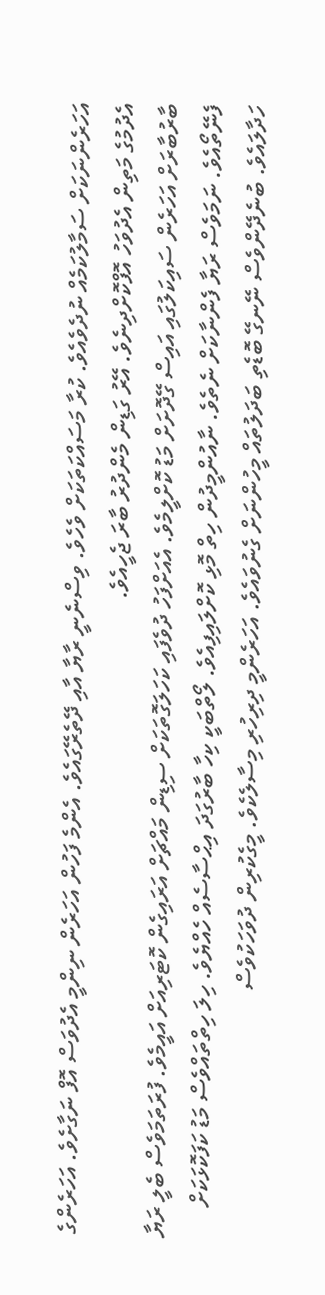އަހަރެންނަކަށް ސަމާލުކަމެއް ނުދެވެއެވެ. ކުރާ މަސައްކަތަކަށް ވެހެވެ. ވިސްނެނީ ރާޔާ އާއި ދޭތެރޭގައެވެ. އެންމެ ފަހުން އަހަރެން ނިންމީ އެދުވަސް އޮފް ނަގާށެވެ. އަހަރެންގެ އެދުމުގެ މަތިން އެދުވަހު އޮފްކޮށްދިނެވެ. އޭރު ގަޑިން މެންދުރު ބާރަ ޖެހީއެވެ.
ބާރުބާރަށް އަހަރެން ސައިކަލުގައި އައިސް ގޭދޮށަށް މަޑު ކޮށްލީމެވެ. އެއަށްފަހު ދުވެފައި ކަހަލަގޮތަކަށް ސިޑިން މައްޗަށް އަރައިގެން ކޮޓަރިއަށް އައީމެވެ. ފުރަތަމަވެސް ބެލީ ރަޔާ ފެނޭތޯއެވެ. ނަމަވެސް ރަޔާ ފެންނާކަށް ނެތެވެ. ނާއުންމީދުން ހިތް މޮޅި ކޮށްލައިފިއެވެ. ލޯތްބަކީ ކިހާ ބާރުގަދަ އިޙްސާސެއް ހެއްޔެވެ. ހިލަ ހިތްތައްވެސް މަޑު ކަފަކޮޅަކަށް ހަދާލައެވެ. ބުނެދޭންވެސް ނޭނގޭ ބޮޑެތި ބަދަލުތައް މީހުންނަށް ގެނުވައެވެ. އަހަރެންމީ ދިރިހުރި މިސާލެކެވެ. މީގެކުރިން ދުވަހަކުވެސް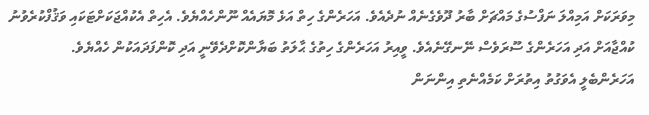މިވަރަކަށް އަމިއްލަ ނަފްސުގެ މައްޗަށް ބާރު ދޫވެގެނެއް ނުދެއެވެ. އަހަރެންގެ ހިތް އަޅެ މޮޔައެއް ނޫންހެއްޔެވެ. އެހިތް އެކުއްޖަކަށްޓަކައި ވަޤުފްކުރެވުނު ކުއްޖާއަށް އަދި އަހަރެންގެ ސޫރަވެސް ނޭނގޭނެއެވެ. ވީއިރު އަހަރެންގެ ހިތުގެ ޙާލަތު ބަޔާންކޮށްދެވޭނީ އަދި ކޮންފަދައަކުން ހެއްޔެވެ.
އަހަރެންބެލީ އެވަގުތު އިތުރަށް ކަމެއްނެތި އިންނަން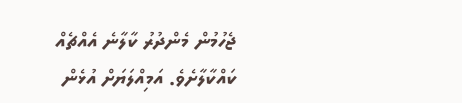ޖެހުމުން މެންދުރު ކާލާނެ އެއްޗެއް ކައްކާލާށެވެ. އަމިއްލަޔަށް އުޅެން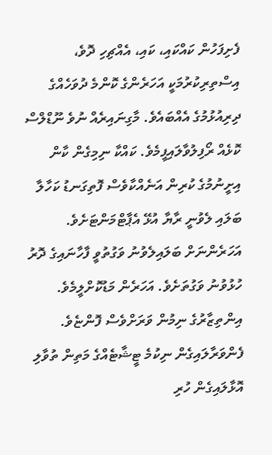ފެށިފަހުން ކައްކައި، ކައި، އެއްޗިހި ދޮވެ، އިސްތިރިކުރުމަކީ އަހަރެންގެ ކޮންމެ ދުވަހެއްގެ ދިރިއުޅުމުގެ އެއްބައެވެ. މާގިނައިރެއް ނުވެ ނޫޑްލްސް ކޮޅެއް ރޯފިލުވާލައިފީމެވެ. ކައްކާ ނިމިގެން ކާން އިށީނުމުގެ ކުރިން އަނެއްކާވެސް ފޮތިގަނޑު ކަހާލާ ބަލައި ލެވުނީ ރާޔާ އުޅޭ އެޕާޓްމަންޓަށެވެ. އަހަރެންނަށް ބަލައިލެވުނު ވަގުތުވީ ފާހާނައިގެ ދޮރު ހުޅުވުނު ވަގުތަށެވެ. އަހަރެން މަޑުކޮށްލީމެވެ.
އިންތިޒާރުގެ ނިމުން ވަރަށްވެސް ފޮންޏެވެ. ފެންވަރާލައިގެން ނިކުމެ ޓީޝާޓެއްގެ މަތިން ތުވާލި އޮޅާލައިގެން ހުރި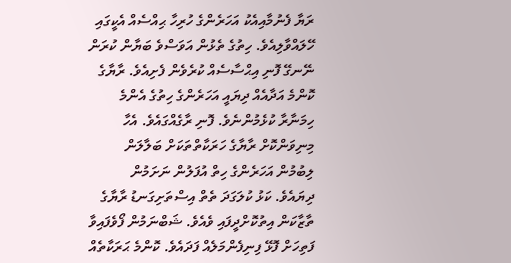ރަޔާ ފެނުމާއިއެކު އަހަރެންގެ ހުރިހާ ޙިއްސެއް އެކީގައި ހޭލައްވާލިއެވެ. ހިތުގެ ތެޅުން އަވަސްވެ ބަޔާން ކުރަން ނޭނގޭ ފޮނި އިޙްސާސެއް ކުރެވެން ފެށިއެވެ. ރާޔާގެ ކޮންމެ އަދާއެއް ދިޔައީ އަހަރެންގެ ހިތުގެ އެންމެ ހިމަނާރާ ކުޅެމުންނެވެ. ފޮނި ރާގެއްގައެވެ. އެހާ މިނިވަންކޮށް ރާޔާގެ ހަރަކާތްތަކަށް ބަލާލަން ލިބުމުން އަހަރެންގެ ހިތް އުފަލުން ނަށަމުން ދިޔައެވެ. ކަޅު ކުލަގަދަ ތެތް އިސްތަށިގަނޑު ރާޔާގެ ތާޒާކަން އިތުކޮށްދީފައި ވެއެވެ. ޝަބްނަމުން ފޯވެފައިވާ ފަތިހަށް ފޮޅޭ ފިނިފެންމަލެއް ފަދައެވެ. ކޮންމެ ޙަރަކާތެއް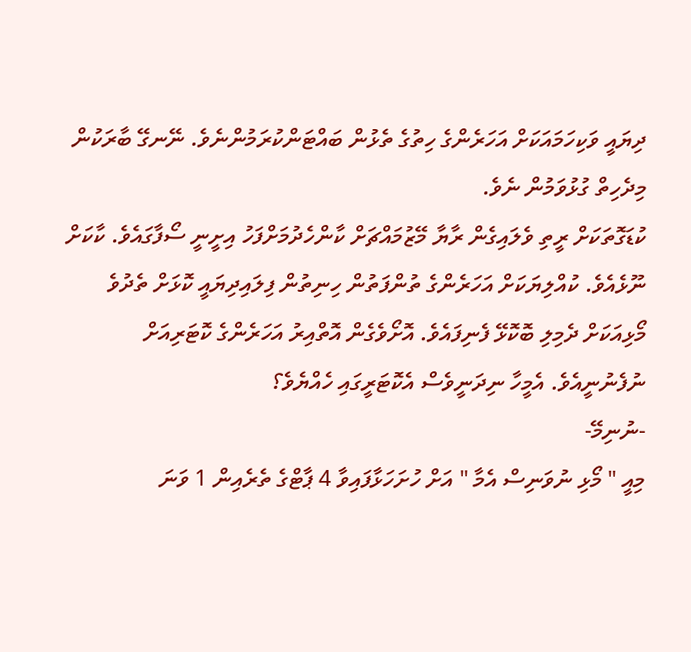ދިޔައީ ވަކިހަމައަކަށް އަހަރެންގެ ހިތުގެ ތެޅުން ބައްޓަންކުރަމުންނެވެ. ނޭނގޭ ބާރަކުން މިދެހިތް ގުޅުވަމުން ނެވެ.
ކުޑަގޮތަކަށް ރީތި ވެލައިގެން ރާޔާ މޭޒުމައްޗަށް ކާންހެދުމަށްފަހު އިށީނީ ސޯފާގައެވެ. ކާކަށް ނޫޅެއެވެ. ކުއްލިޔަކަށް އަހަރެންގެ ތުންފަތުން ހިނިތުން ފިލައިދިޔައީ ކޮޅަށް ތެދުވެ މޯޅިއަކަށް ދެމިލި ބޮކޮޅޭ ފެނިފައެވެ. އޮށޯވެގެން އޮތްއިރު އަހަރެންގެ ކޮޓަރިއަށް ނުފެނުނީއެވެ. އެމީހާ ނިދަނީވެސް އެކޮޓަރީގައި ހެއްޔެވެ؟
-ނުނިމޭ-
މިއީ " މޯޅި ނުވަނިސް އެމާ " އަށް ހުށަހަޅާފައިވާ 4 ޕާޓްގެ ތެރެއިން 1 ވަނަ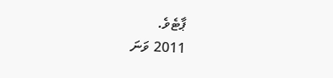ޕާޓެވެ.
2011 ވަނަ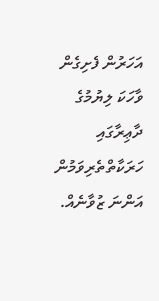އަހަރުން ފެށިގެން ވާހަކަ ލިޔުމުގެ ދާޢިރާގައި ހަރަކާތްތެރިވަމުން އަންނަ ޒުވާނެއް.